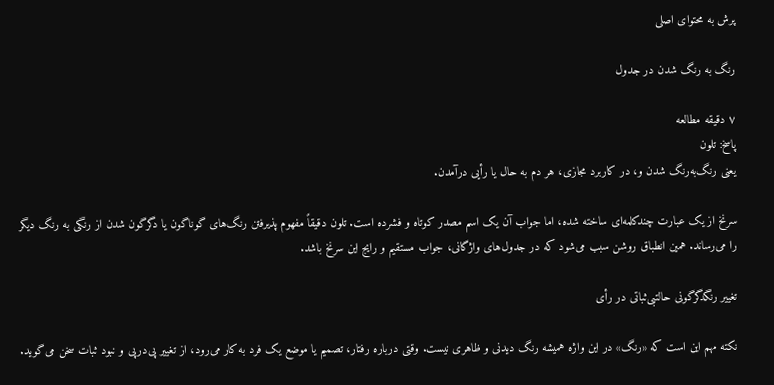پرش به محتوای اصلی

رنگ به رنگ شدن در جدول

۷ دقیقه مطالعه
پاسخ: تلون
یعنی رنگ‌به‌رنگ شدن و، در کاربرد مجازی، هر دم به حال یا رأیی درآمدن.

سرنخ از یک عبارت چندکلمه‌ای ساخته شده، اما جواب آن یک اسم مصدر کوتاه و فشرده است. تلون دقیقاً مفهوم پذیرفتن رنگ‌های گوناگون یا دگرگون شدن از رنگی به رنگ دیگر را می‌رساند. همین انطباق روشن سبب می‌شود که در جدول‌های واژگانی، جواب مستقیم و رایج این سرنخ باشد.

تغییر رنگدگرگونی حالتبی‌ثباتی در رأی

نکته مهم این است که «رنگ» در این واژه همیشه رنگ دیدنی و ظاهری نیست. وقتی درباره رفتار، تصمیم یا موضع یک فرد به کار می‌رود، از تغییر پی‌درپی و نبود ثبات سخن می‌گوید.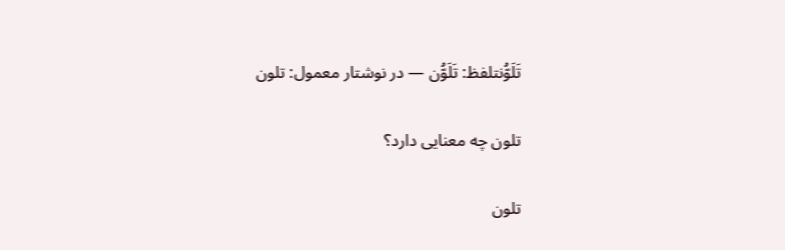تَلَوُّنتلفظ: تَلَوُّن — در نوشتار معمول: تلون

تلون چه معنایی دارد؟

تلون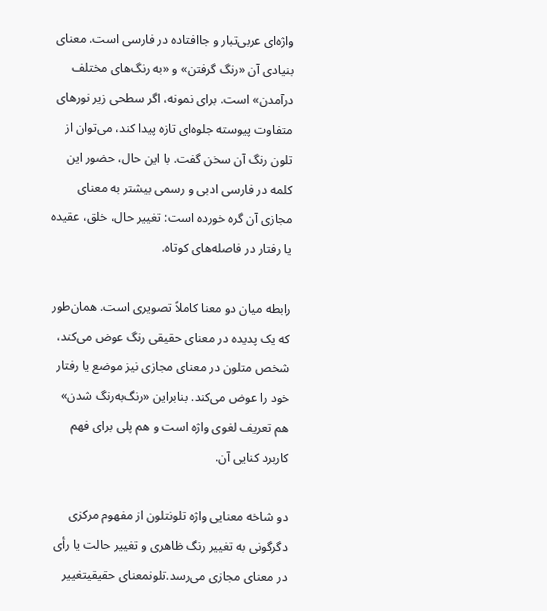واژه‌ای عربی‌تبار و جاافتاده در فارسی است. معنای بنیادی آن «رنگ گرفتن» و «به رنگ‌های مختلف درآمدن» است. برای نمونه، اگر سطحی زیر نورهای متفاوت پیوسته جلوه‌ای تازه پیدا کند، می‌توان از تلون رنگ آن سخن گفت. با این حال، حضور این کلمه در فارسی ادبی و رسمی بیشتر به معنای مجازی آن گره خورده است: تغییر حال، خلق، عقیده یا رفتار در فاصله‌های کوتاه.

رابطه میان دو معنا کاملاً تصویری است. همان‌طور که یک پدیده در معنای حقیقی رنگ عوض می‌کند، شخص متلون در معنای مجازی نیز موضع یا رفتار خود را عوض می‌کند. بنابراین «رنگ‌به‌رنگ شدن» هم تعریف لغوی واژه است و هم پلی برای فهم کاربرد کنایی آن.

دو شاخه معنایی واژه تلونتلون از مفهوم مرکزی دگرگونی به تغییر رنگ ظاهری و تغییر حالت یا رأی در معنای مجازی می‌رسد.تلونمعنای حقیقیتغییر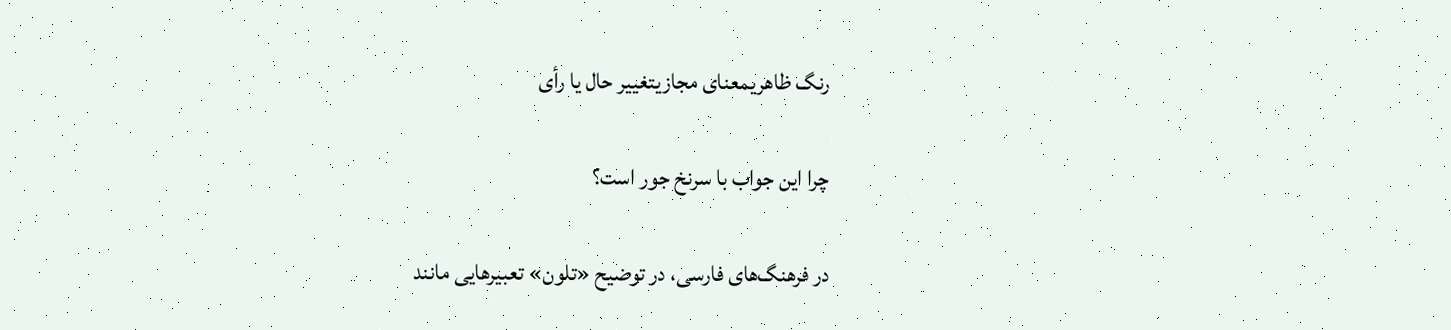رنگ ظاهریمعنای مجازیتغییر حال یا رأی

چرا این جواب با سرنخ جور است؟

در فرهنگ‌های فارسی، در توضیح «تلون» تعبیرهایی مانند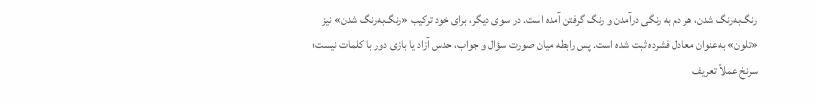رنگ‌به‌رنگ شدن، هر دم به رنگی درآمدن و رنگ گرفتن آمده است. در سوی دیگر، برای خود ترکیب «رنگ‌به‌رنگ شدن» نیز «تلون» به‌عنوان معادل فشرده ثبت شده است. پس رابطه میان صورت سؤال و جواب، حدس آزاد یا بازی دور با کلمات نیست؛ سرنخ عملاً تعریف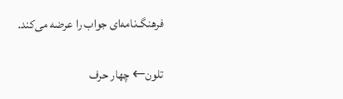فرهنگ‌نامه‌ای جواب را عرضه می‌کند.

تلون← چهار حرف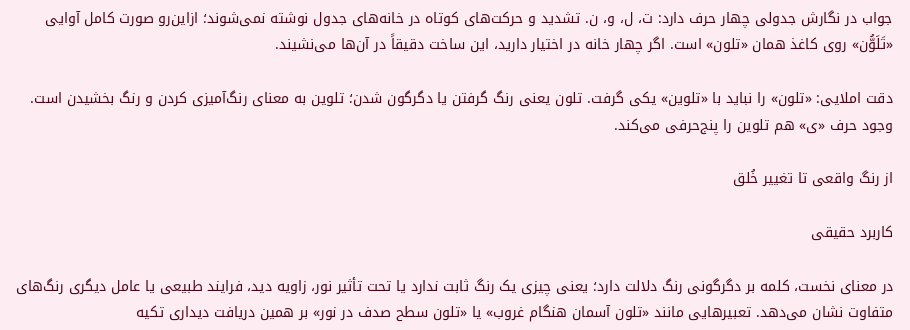جواب در نگارش جدولی چهار حرف دارد: ت، ل، و، ن. تشدید و حرکت‌های کوتاه در خانه‌های جدول نوشته نمی‌شوند؛ ازاین‌رو صورت کامل آوایی «تَلَوُّن» روی کاغذ همان «تلون» است. اگر چهار خانه در اختیار دارید، این ساخت دقیقاً در آن‌ها می‌نشیند.

دقت املایی: «تلون» را نباید با «تلوین» یکی گرفت. تلون یعنی رنگ گرفتن یا دگرگون شدن؛ تلوین به معنای رنگ‌آمیزی کردن و رنگ بخشیدن است. وجود حرف «ی» هم تلوین را پنج‌حرفی می‌کند.

از رنگ واقعی تا تغییر خُلق

کاربرد حقیقی

در معنای نخست، کلمه بر دگرگونی رنگ دلالت دارد؛ یعنی چیزی یک رنگ ثابت ندارد یا تحت تأثیر نور، زاویه دید، فرایند طبیعی یا عامل دیگری رنگ‌های متفاوت نشان می‌دهد. تعبیرهایی مانند «تلون آسمان هنگام غروب» یا «تلون سطح صدف در نور» بر همین دریافت دیداری تکیه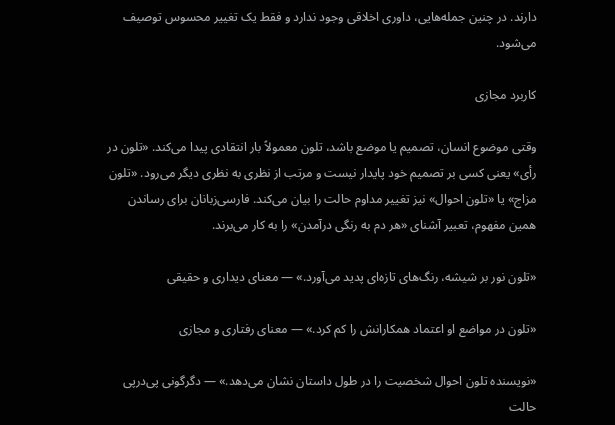دارند. در چنین جمله‌هایی، داوری اخلاقی وجود ندارد و فقط یک تغییر محسوس توصیف می‌شود.

کاربرد مجازی

وقتی موضوع انسان، تصمیم یا موضع باشد، تلون معمولاً بار انتقادی پیدا می‌کند. «تلون در رأی» یعنی کسی بر تصمیم خود پایدار نیست و مرتب از نظری به نظری دیگر می‌رود. «تلون مزاج» یا «تلون احوال» نیز تغییر مداوم حالت را بیان می‌کند. فارسی‌زبانان برای رساندن همین مفهوم، تعبیر آشنای «هر دم به رنگی درآمدن» را به کار می‌برند.

«تلون نور بر شیشه، رنگ‌های تازه‌ای پدید می‌آورد.» — معنای دیداری و حقیقی

«تلون در مواضع او اعتماد همکارانش را کم کرد.» — معنای رفتاری و مجازی

«نویسنده تلون احوال شخصیت را در طول داستان نشان می‌دهد.» — دگرگونی پی‌درپی حالت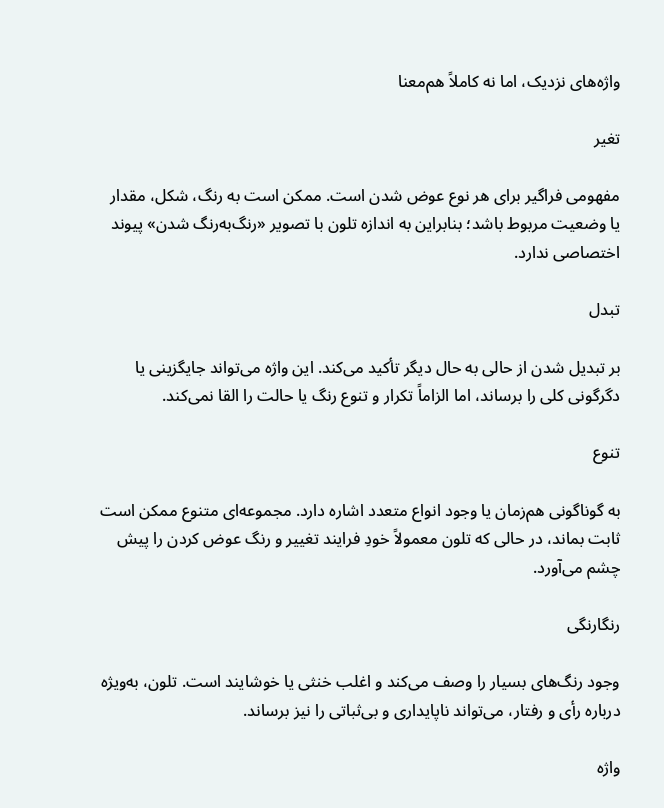واژه‌های نزدیک، اما نه کاملاً هم‌معنا

تغیر

مفهومی فراگیر برای هر نوع عوض شدن است. ممکن است به رنگ، شکل، مقدار یا وضعیت مربوط باشد؛ بنابراین به اندازه تلون با تصویر «رنگ‌به‌رنگ شدن» پیوند اختصاصی ندارد.

تبدل

بر تبدیل شدن از حالی به حال دیگر تأکید می‌کند. این واژه می‌تواند جایگزینی یا دگرگونی کلی را برساند، اما الزاماً تکرار و تنوع رنگ یا حالت را القا نمی‌کند.

تنوع

به گوناگونی هم‌زمان یا وجود انواع متعدد اشاره دارد. مجموعه‌ای متنوع ممکن است ثابت بماند، در حالی که تلون معمولاً خودِ فرایند تغییر و رنگ عوض کردن را پیش چشم می‌آورد.

رنگارنگی

وجود رنگ‌های بسیار را وصف می‌کند و اغلب خنثی یا خوشایند است. تلون، به‌ویژه درباره رأی و رفتار، می‌تواند ناپایداری و بی‌ثباتی را نیز برساند.

واژه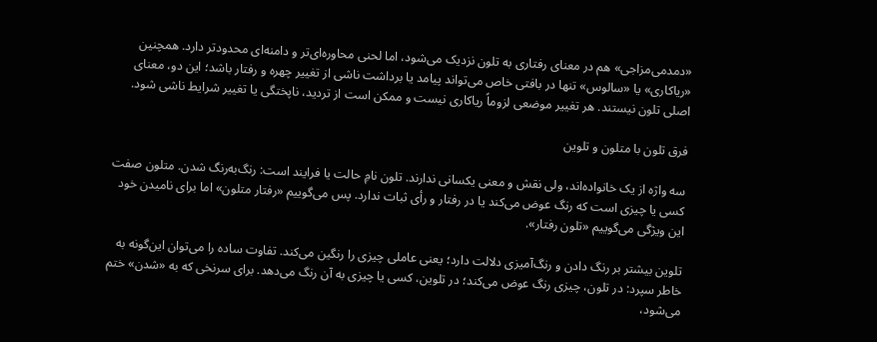«دمدمی‌مزاجی» هم در معنای رفتاری به تلون نزدیک می‌شود، اما لحنی محاوره‌ای‌تر و دامنه‌ای محدودتر دارد. همچنین «ریاکاری» یا «سالوس» تنها در بافتی خاص می‌تواند پیامد یا برداشت ناشی از تغییر چهره و رفتار باشد؛ این دو، معنای اصلی تلون نیستند. هر تغییر موضعی لزوماً ریاکاری نیست و ممکن است از تردید، ناپختگی یا تغییر شرایط ناشی شود.

فرق تلون با متلون و تلوین

سه واژه از یک خانواده‌اند، ولی نقش و معنی یکسانی ندارند. تلون نامِ حالت یا فرایند است: رنگ‌به‌رنگ شدن. متلون صفت کسی یا چیزی است که رنگ عوض می‌کند یا در رفتار و رأی ثبات ندارد. پس می‌گوییم «رفتار متلون» اما برای نامیدن خود این ویژگی می‌گوییم «تلون رفتار».

تلوین بیشتر بر رنگ دادن و رنگ‌آمیزی دلالت دارد؛ یعنی عاملی چیزی را رنگین می‌کند. تفاوت ساده را می‌توان این‌گونه به خاطر سپرد: در تلون، چیزی رنگ عوض می‌کند؛ در تلوین، کسی یا چیزی به آن رنگ می‌دهد. برای سرنخی که به «شدن» ختم می‌شود،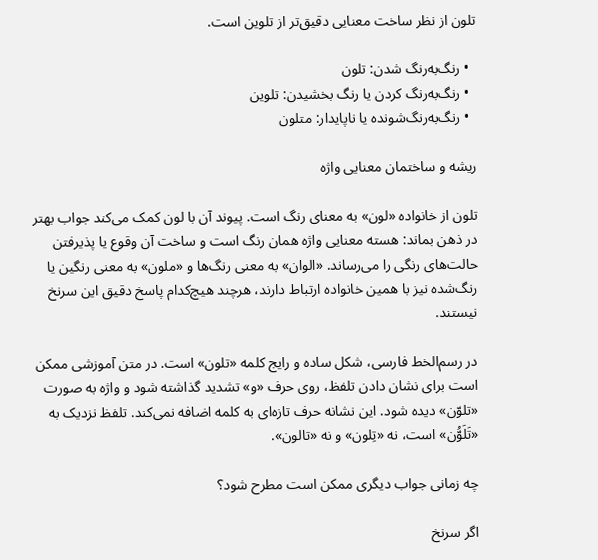تلون از نظر ساخت معنایی دقیق‌تر از تلوین است.

  • رنگ‌به‌رنگ شدن: تلون
  • رنگ‌به‌رنگ کردن یا رنگ بخشیدن: تلوین
  • رنگ‌به‌رنگ‌شونده یا ناپایدار: متلون

ریشه و ساختمان معنایی واژه

تلون از خانواده «لون» به معنای رنگ است. پیوند آن با لون کمک می‌کند جواب بهتر در ذهن بماند: هسته معنایی واژه همان رنگ است و ساخت آن وقوع یا پذیرفتن حالت‌های رنگی را می‌رساند. «الوان» به معنی رنگ‌ها و «ملون» به معنی رنگین یا رنگ‌شده نیز با همین خانواده ارتباط دارند، هرچند هیچ‌کدام پاسخ دقیق این سرنخ نیستند.

در رسم‌الخط فارسی، شکل ساده و رایج کلمه «تلون» است. در متن آموزشی ممکن است برای نشان دادن تلفظ، روی حرف «و» تشدید گذاشته شود و واژه به صورت «تلوّن» دیده شود. این نشانه حرف تازه‌ای به کلمه اضافه نمی‌کند. تلفظ نزدیک به «تَلَوُّن» است، نه «تِلون» و نه «تالون».

چه زمانی جواب دیگری ممکن است مطرح شود؟

اگر سرنخ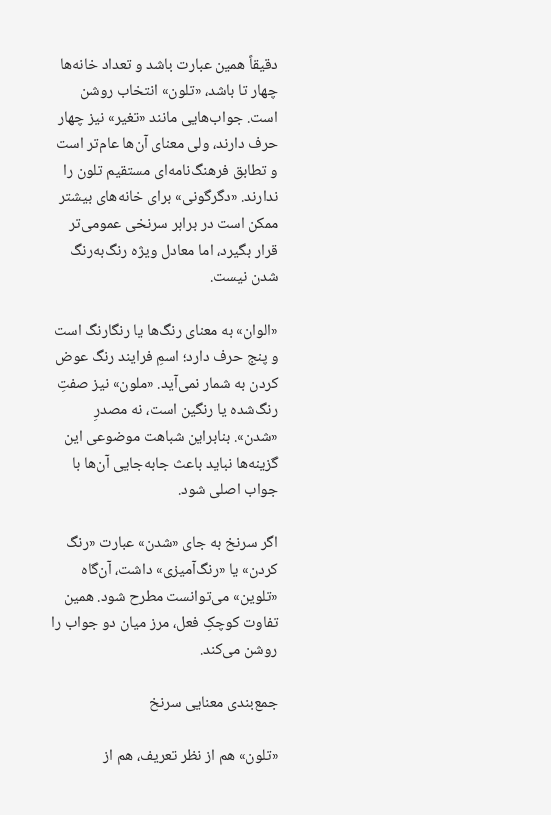دقیقاً همین عبارت باشد و تعداد خانه‌ها چهار تا باشد، «تلون» انتخاب روشن است. جواب‌هایی مانند «تغیر» نیز چهار حرف دارند، ولی معنای آن‌ها عام‌تر است و تطابق فرهنگ‌نامه‌ای مستقیم تلون را ندارند. «دگرگونی» برای خانه‌های بیشتر ممکن است در برابر سرنخی عمومی‌تر قرار بگیرد، اما معادل ویژه رنگ‌به‌رنگ شدن نیست.

«الوان» به معنای رنگ‌ها یا رنگارنگ است و پنج حرف دارد؛ اسمِ فرایند رنگ عوض کردن به شمار نمی‌آید. «ملون» نیز صفتِ رنگ‌شده یا رنگین است، نه مصدرِ «شدن». بنابراین شباهت موضوعی این گزینه‌ها نباید باعث جابه‌جایی آن‌ها با جواب اصلی شود.

اگر سرنخ به جای «شدن» عبارت «رنگ کردن» یا «رنگ‌آمیزی» داشت، آن‌گاه «تلوین» می‌توانست مطرح شود. همین تفاوت کوچکِ فعل، مرز میان دو جواب را روشن می‌کند.

جمع‌بندی معنایی سرنخ

«تلون» هم از نظر تعریف، هم از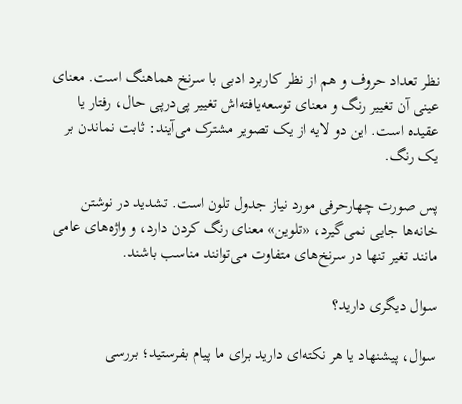نظر تعداد حروف و هم از نظر کاربرد ادبی با سرنخ هماهنگ است. معنای عینی آن تغییر رنگ و معنای توسعه‌یافته‌اش تغییر پی‌درپی حال، رفتار یا عقیده است. این دو لایه از یک تصویر مشترک می‌آیند: ثابت نماندن بر یک رنگ.

پس صورت چهارحرفی مورد نیاز جدول تلون است. تشدید در نوشتن خانه‌ها جایی نمی‌گیرد، «تلوین» معنای رنگ کردن دارد، و واژه‌های عامی مانند تغیر تنها در سرنخ‌های متفاوت می‌توانند مناسب باشند.

سوال دیگری دارید؟

سوال، پیشنهاد یا هر نکته‌ای دارید برای ما پیام بفرستید؛ بررسی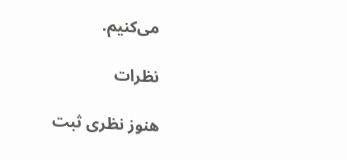می‌کنیم.

نظرات

هنوز نظری ثبت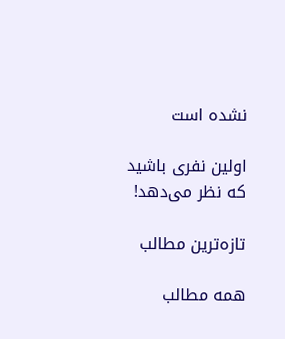نشده است

اولین نفری باشید که نظر می‌دهد!

تازه‌ترین مطالب

همه مطالب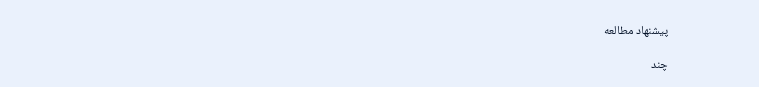پیشنهاد مطالعه

چند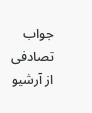جواب تصادفی از آرشیو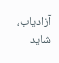آزادیاب، شاید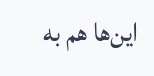این‌ها هم به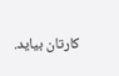کارتان بیاید.